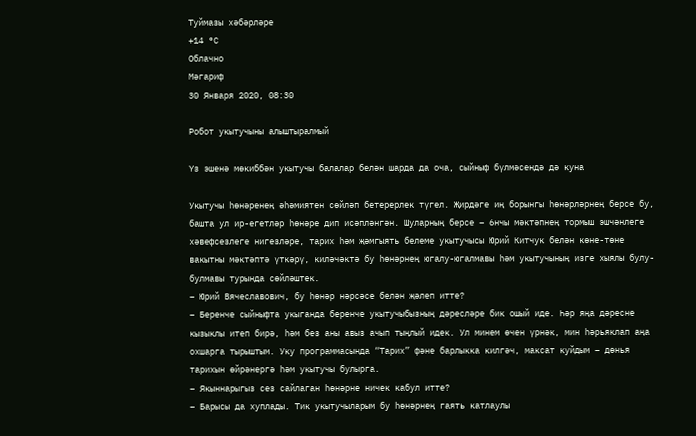Туймазы хәбәрләре
+14 °С
Облачно
Мәгариф
30 Января 2020, 08:30

Робот укытучыны алыштыралмый

Үз эшенә мөкиббән укытучы балалар белән шарда да оча, сыйныф бүлмәсендә дә куна

Укытучы һөнәренең әһәмиятен сөйләп бетерерлек түгел. Җирдәге иң борынгы һөнәрләрнең берсе бу, башта ул ир-егетләр һөнәре дип исәпләнгән. Шуларның берсе – 6нчы мәктәпнең тормыш эшчәнлеге хәвефсезлеге нигезләре, тарих һәм җәмгыять белеме укытучысы Юрий Китчук белән көне-төне вакытны мәктәптә үткәрү, киләчәктә бу һөнәрнең югалу-югалмавы һәм укытучының изге хыялы булу-булмавы турында сөйләштек.
– Юрий Вячеславович, бу һөнәр нәрсәсе белән җәлеп итте?
– Беренче сыйныфта укыганда беренче укытучыбызның дәресләре бик ошый иде. Һәр яңа дәресне кызыклы итеп бирә, һәм без аны авыз ачып тыңлый идек. Ул минем өчен үрнәк, мин һәрьяклап аңа охшарга тырыштым. Уку программасында “Тарих” фәне барлыкка килгәч, максат куйдым – дөнья тарихын өйрәнергә һәм укытучы булырга.
– Якыннарыгыз сез сайлаган һөнәрне ничек кабул итте?
– Барысы да хуплады. Тик укытучыларым бу һөнәрнең гаять катлаулы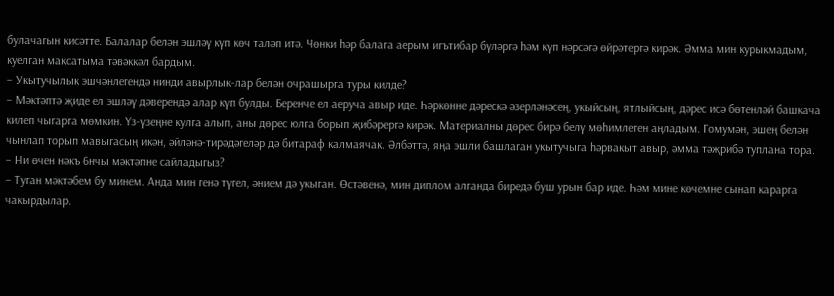булачагын кисәтте. Балалар белән эшләү күп көч таләп итә. Чөнки һәр балага аерым игътибар бүләргә һәм күп нәрсәгә өйрәтергә кирәк. Әмма мин курыкмадым, куелган максатыма тәвәккәл бардым.
– Укытучылык эшчәнлегендә нинди авырлык-лар белән очрашырга туры килде?
– Мәктәптә җиде ел эшләү дәверендә алар күп булды. Беренче ел аеруча авыр иде. Һәркөнне дәрескә әзерләнәсең, укыйсың, ятлыйсың, дәрес исә бөтенләй башкача килеп чыгарга мөмкин. Үз-үзеңне кулга алып, аны дөрес юлга борып җибәрергә кирәк. Материалны дөрес бирә белү мөһимлеген аңладым. Гомумән, эшең белән чынлап торып мавыгасың икән, әйләнә-тирәдәгеләр дә битараф калмаячак. Әлбәттә, яңа эшли башлаган укытучыга һәрвакыт авыр, әмма тәҗрибә туплана тора.
– Ни өчен нәкъ 6нчы мәктәпне сайладыгыз?
– Туган мәктәбем бу минем. Анда мин генә түгел, әнием дә укыган. Өстәвенә, мин диплом алганда биредә буш урын бар иде. Һәм мине көчемне сынап карарга чакырдылар.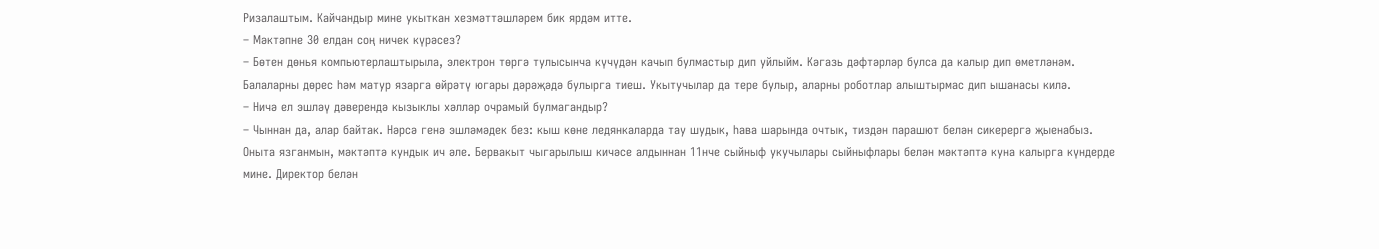Ризалаштым. Кайчандыр мине укыткан хезмәттәшләрем бик ярдәм итте.
– Мәктәпне 30 елдан соң ничек күрәсез?
– Бөтен дөнья компьютерлаштырыла, электрон төргә тулысынча күчүдән качып булмастыр дип уйлыйм. Кәгазь дәфтәрләр булса да калыр дип өметләнәм. Балаларны дөрес һәм матур язарга өйрәтү югары дәрәҗәдә булырга тиеш. Укытучылар да тере булыр, аларны роботлар алыштырмас дип ышанасы килә.
– Ничә ел эшләү дәверендә кызыклы хәлләр очрамый булмагандыр?
– Чыннан да, алар байтак. Нәрсә генә эшләмәдек без: кыш көне ледянкаларда тау шудык, һава шарында очтык, тиздән парашют белән сикерергә җыенабыз. Оныта язганмын, мәктәптә кундык ич әле. Бервакыт чыгарылыш кичәсе алдыннан 11нче сыйныф укучылары сыйныфлары белән мәктәптә куна калырга күндерде мине. Директор белән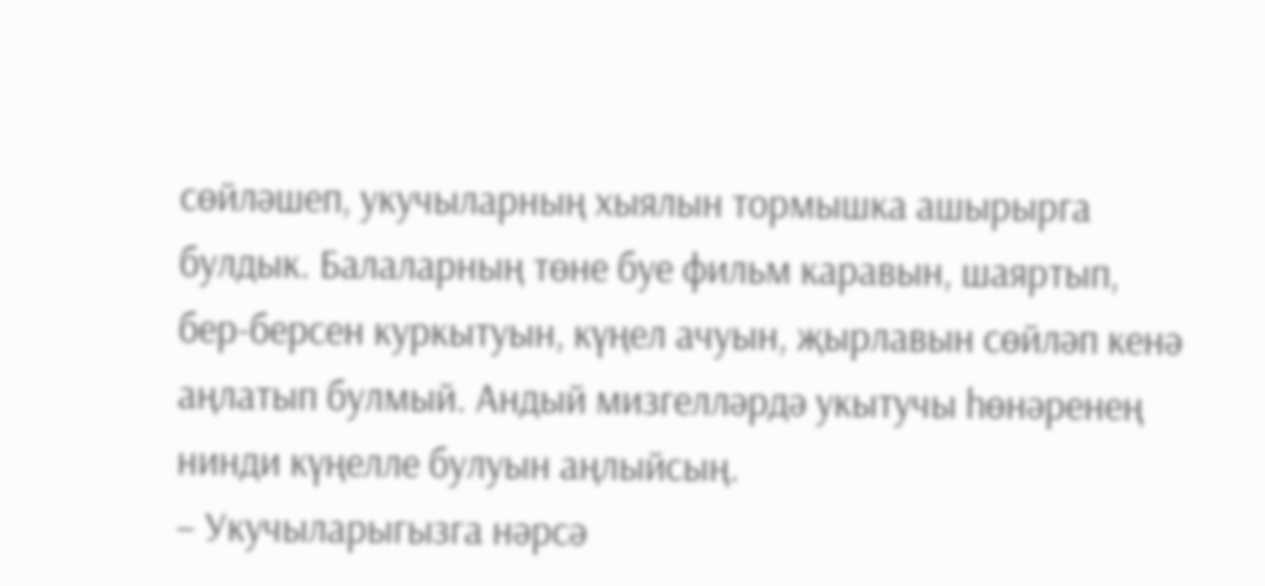сөйләшеп, укучыларның хыялын тормышка ашырырга булдык. Балаларның төне буе фильм каравын, шаяртып, бер-берсен куркытуын, күңел ачуын, җырлавын сөйләп кенә аңлатып булмый. Андый мизгелләрдә укытучы һөнәренең нинди күңелле булуын аңлыйсың.
– Укучыларыгызга нәрсә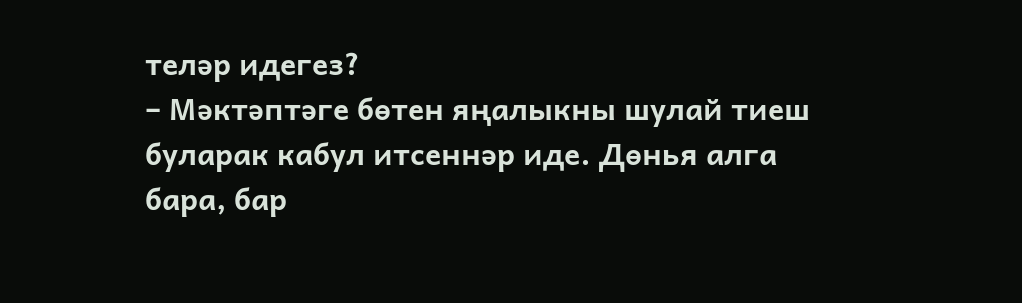теләр идегез?
– Мәктәптәге бөтен яңалыкны шулай тиеш буларак кабул итсеннәр иде. Дөнья алга бара, бар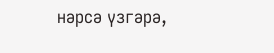нәрсә үзгәрә,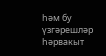һәм бу үзгәрешләр һәрвакыт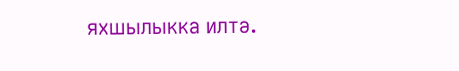яхшылыкка илтә.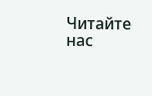Читайте нас